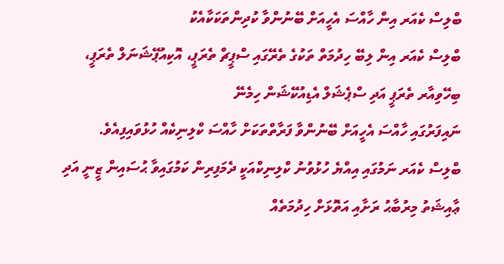ބްލިސް ކެއަރ އިން ހާއްސަ އެހީއަށް ބޭނުންވާ ކުދިންތަކަކާއެކު
ބްލިސް ކެއަރ އިން ލިބޭ ހިދުމަތް ތަކުގެ ތެރޭގައި ސްޕީޗް ތެރަޕީ، އޮކިއުޕޭޝަނަލް ތެރަޕީ، ބިހޭވިއާރ ތެރަޕީ އަދި ސްޕެޝަލް އެޑިއުކޭޝަން ހިމެނޭ
ނައިފަރުގައި ހާއްސަ އެހީއަށް ބޭނުންވާ ފަރާތްތަކަށް ހާއްސަ ކްލިނިކެއް ހުޅުވައިފިއެވެ.
ބްލިސް ކެއަރ ނަމުގައި އިއްޔެ ހުޅުވުނު ކްލިނިކްއަކީ ދެމަފިރިން ކަމުގައިވާ ޙުސައިން ޒީނީ އަދި ޢާއިޝަތު މިރުބާޙު ރަށާއި އަތޮޅަށް ހިދުމަތެއް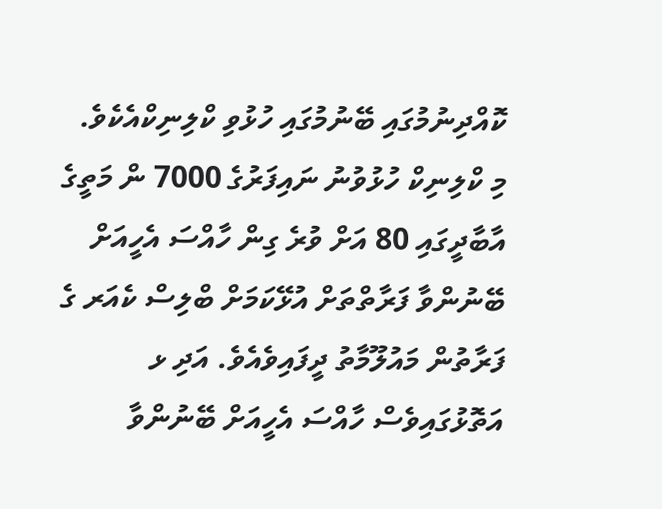ކޮއްދިނުމުގައި ބޭނުމުގައި ހުޅުވި ކްލިނިކްއެކެވެ. މި ކްލިނިކް ހުޅުވުނު ނައިފަރުގެ 7000 ން މަތީގެ އާބާދީގައި 80 އަށް ވުރެ ގިން ހާއްސަ އެހީއަށް ބޭނުންވާ ފަރާތްތަށް އުޅޭކަމަށް ބްލިސް ކެއަރ ގެ ފަރާތުން މައުލޫމާތު ދީފައިވެއެވެ. އަދި ޅ އަތޮޅުގައިވެސް ހާއްސަ އެހީއަށް ބޭނުންވާ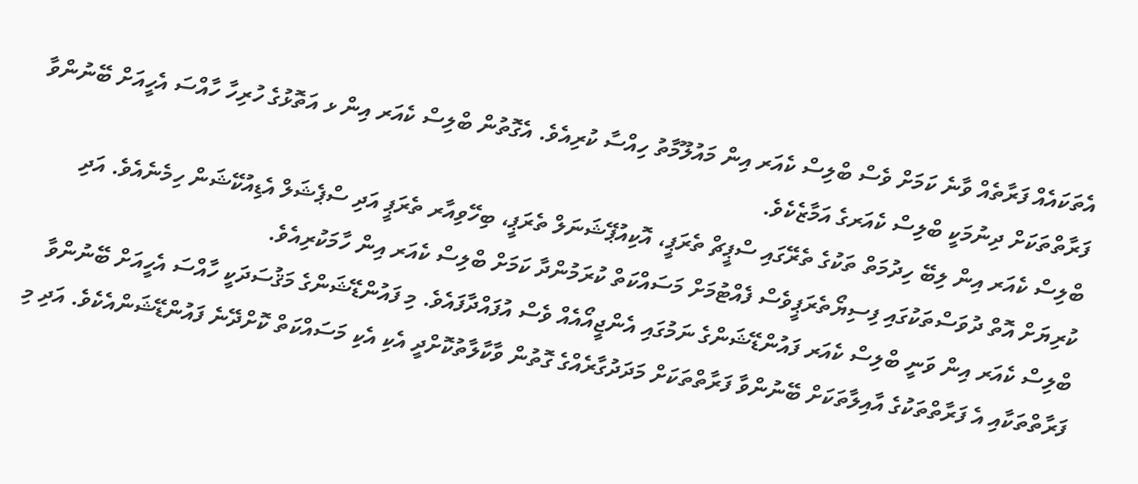އެތަކައެއް ފަރާތެއް ވާނެ ކަމަށް ވެސް ބްލިސް ކެއަރ އިން މައުލޫމާތު ހިއްސާ ކުރިއެވެ. އެގޮތުން ބްލިސް ކެއަރ އިން ޅ އަތޮޅުގެ ހުރިހާ ހާއްސަ އެހީއަށް ބޭނުންވާ ފަރާތްތަކަށް ދިނުމަކީ ބްލިސް ކެއަރގެ އަމާޒެކެވެ.
ބްލިސް ކެއަރ އިން ލިބޭ ހިދުމަތް ތަކުގެ ތެރޭގައި ސްޕީޗް ތެރަޕީ، އޮކިއުޕޭޝަނަލް ތެރަޕީ، ބިހޭވިއާރ ތެރަޕީ އަދި ސްޕެޝަލް އެޑިއުކޭޝަން ހިމެނެއެވެ. އަދި ކުރިޔަށް އޮތް ދުވަސްތަކުގައި ފިސިޔޯތެރަޕީވެސް ފެއްޓުމަށް މަސައްކަތް ކުރަމުންދާ ކަމަށް ބްލިސް ކެއަރ އިން ހާމަކުރިއެވެ.
ބްލިސް ކެއަރ އިން ވަނީ ބްލިސް ކެއަރ ފައުންޑޭޝަންގެ ނަމުގައި އެންޖީއޯއެއް ވެސް އުފައްދާފައެވެ. މި ފައުންޑޭޝަންގެ މަޤުސަދަކީ ހާއްސަ އެހީއަށް ބޭނުންވާ ފަރާތްތަކާއި އެ ފަރާތްތަކުގެ އާއިލާތަކަށް ބޭނުންވާ ފަރާތްތަކަށް މަދަދުގާރެއްގެ ގޮތުން ވާކާލާތުކޮށްދީ އެކި އެކި މަސައްކަތް ކޮށްދޭނެ ފައުންޑޭޝަންއެކެވެ. އަދި މި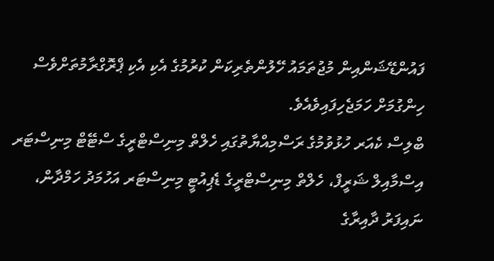ފައުންޑޭޝަންއިން މުޖުތަމައު ހޭލުންތެރިކަން ކުރުމުގެ އެކި އެކި ޕްރޮގްރާމުތަށްވެސް ހިންގުމަށް ހަމަޖެހިފައިވެއެވެ.
ބްލިސް ކެއަރ ހުޅުވުމުގެ ރަސްމިއްޔާތުގައި ހެލްތް މިނިސްޓްރީގެ ސްޓޭޓް މިނިސްޓަރ އިސްމާއިލް ޝަރީފް، ހެލްތް މިނިސްޓްރީގެ ޑެޕިއުޓީ މިނިސްޓަރ އަހުމަދު ހަމްދާން، ނައިފަރު ދާއިރާގެ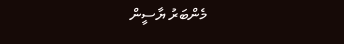މެންބަރު ޔާސީން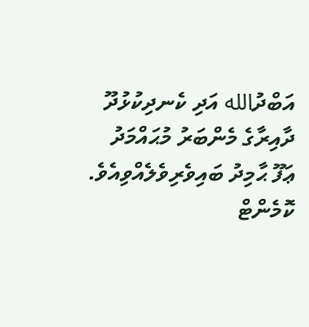އަބްދުالله އަދި ކެނދިކުޅުދޫ ދާއިރާގެ މެންބަރު މުޙައްމަދު ޢަފޫ ޙާމިދު ބައިވެރިވެލެއްވިއެވެ.
ކޮމެންޓް